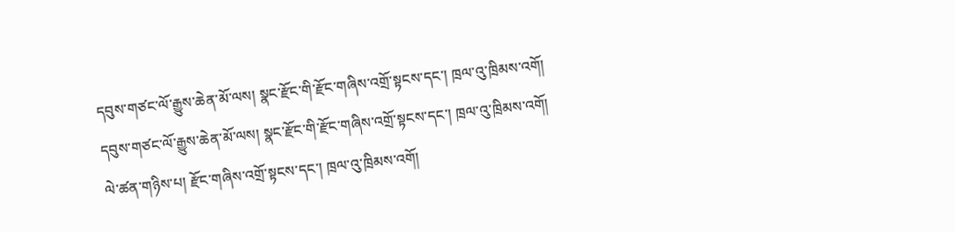དབུས་གཙང་ལོ་རྒྱུས་ཆེན་མོ་ལས། སྣང་རྫོང་གི་རྫོང་གཞིས་འགྲོ་སྟངས་དང་། ཁྲལ་འུ་ཁྲིམས་འགོ།
དབུས་གཙང་ལོ་རྒྱུས་ཆེན་མོ་ལས། སྣང་རྫོང་གི་རྫོང་གཞིས་འགྲོ་སྟངས་དང་། ཁྲལ་འུ་ཁྲིམས་འགོ།
ལེ་ཚན་གཉིས་པ། རྫོང་གཞིས་འགྲོ་སྟངས་དང་། ཁྲལ་འུ་ཁྲིམས་འགོ།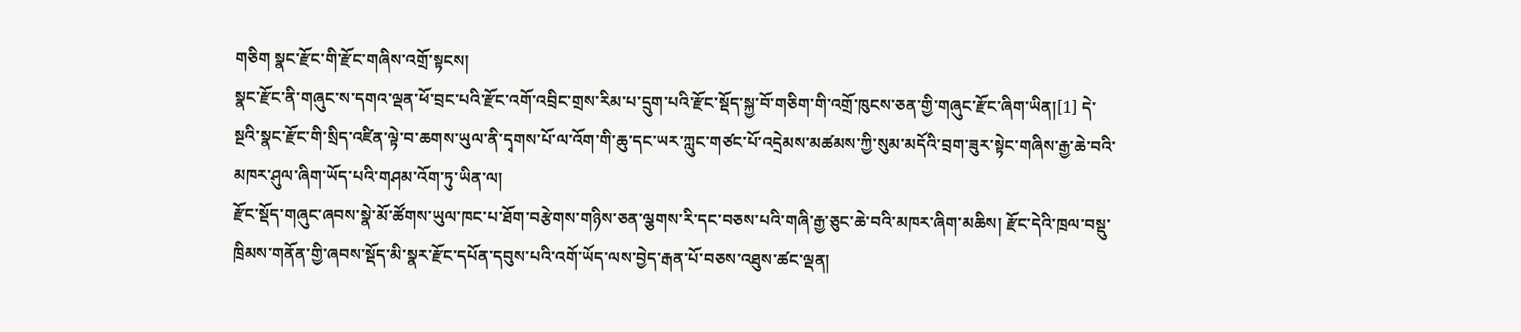གཅིག སྣང་རྫོང་གི་རྫོང་གཞིས་འགྲོ་སྟངས།
སྣང་རྫོང་ནི་གཞུང་ས་དགའ་ལྡན་ཕོ་བྲང་པའི་རྫོང་འགོ་འབྲིང་གྲས་རིམ་པ་དྲུག་པའི་རྫོང་སྡོད་སྐྱ་བོ་གཅིག་གི་འགྲོ་ཁུངས་ཅན་གྱི་གཞུང་རྫོང་ཞིག་ཡིན།[1] དེ་སྔའི་སྣང་རྫོང་གི་སྲིད་འཛིན་ལྟེ་བ་ཆགས་ཡུལ་ནི་དྭགས་པོ་ལ་འོག་གི་ཆུ་དང་ཡར་ཀླུང་གཙང་པོ་འདྲེམས་མཚམས་ཀྱི་སུམ་མདོའི་བྲག་ཟུར་སྟེང་གཞིས་རྒྱ་ཆེ་བའི་མཁར་ཤུལ་ཞིག་ཡོད་པའི་གཤམ་འོག་ཏུ་ཡིན་ལ།
རྫོང་སྡོད་གཞུང་ཞབས་སྣེ་མོ་ཚོགས་ཡུལ་ཁང་པ་ཐོག་བརྩེགས་གཉིས་ཅན་ལྕགས་རི་དང་བཅས་པའི་གཞི་རྒྱ་ཅུང་ཆེ་བའི་མཁར་ཞིག་མཆིས། རྫོང་དེའི་ཁྲལ་བསྡུ་ཁྲིམས་གནོན་གྱི་ཞབས་སྡོད་མི་སྣར་རྫོང་དཔོན་དབུས་པའི་འགོ་ཡོད་ལས་བྱེད་རྒན་པོ་བཅས་འཐུས་ཚང་ལྡན།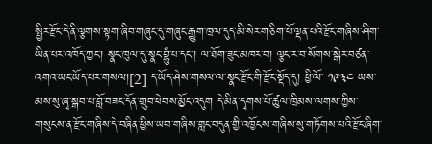སྤྱིར་རྫོང་དེ་ནི་ལྕགས་སྟག་ཞིབ་གཞུང་དུ་གཞུང་རྒྱུག་ཁྲལ་དུད་མི་སེར་གཅིག་པོ་ལྡན་པའི་རྫོང་གཞིས་ཤིག་ཡིན་པར་འཁོད་ཀྱང་། སྣང་ཁུལ་དུ་སྣང་བྷུཾ་པ་དང་། ལ་ཐོག་ཟུང་མཁར་བ། ལྕང་ར་བ་སོགས་སྒེར་བཙན་འགའ་ཡང་ཡོད་པར་གསལ།[2] ད་ཡོད་ཤེས་གསལ་ལ་སྣང་རྫོང་གི་རྫོང་སྡོད་དུ། ཕྱི་ལོ་ ༡༩༣༤ ཡས་མས་སུ་ཞྭ་སྒབ་པ་བློ་བཟང་དོན་གྲུབ་ཕེབས་མྱོང་འདུག དེ་མིན་དྭགས་པོ་ཚུལ་ཁྲིམས་ལགས་ཀྱིས་གསུངས་ན་རྫོང་གཞིས་དེ་བཞིན་ཕྱིས་ཡབ་གཞིས་གླང་བདུན་གྱི་འཁྱོངས་གཞིས་སུ་གཏོགས་པའི་རྫོང་ཞིག་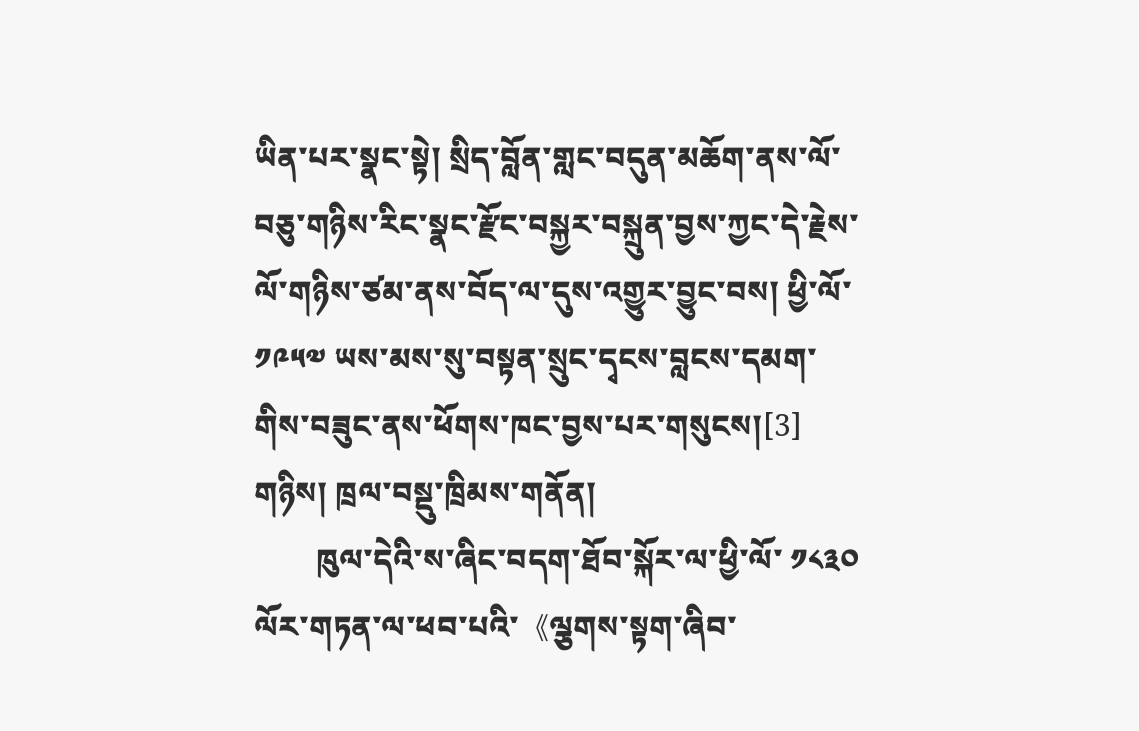ཡིན་པར་སྣང་སྟེ། སྲིད་བློན་གླང་བདུན་མཆོག་ནས་ལོ་བཅུ་གཉིས་རིང་སྣང་རྫོང་བསྐྱར་བསྐྲུན་བྱས་ཀྱང་དེ་རྗེས་ལོ་གཉིས་ཙམ་ནས་བོད་ལ་དུས་འགྱུར་བྱུང་བས། ཕྱི་ལོ་ ༡༩༥༧ ཡས་མས་སུ་བསྟན་སྲུང་དྭངས་བླངས་དམག་གིས་བཟུང་ནས་ཕོགས་ཁང་བྱས་པར་གསུངས།[3]
གཉིས། ཁྲལ་བསྡུ་ཁྲིམས་གནོན།
        ཁུལ་དེའི་ས་ཞིང་བདག་ཐོབ་སྐོར་ལ་ཕྱི་ལོ་ ༡༨༣༠ ལོར་གཏན་ལ་ཕབ་པའི་《ལྕགས་སྟག་ཞིབ་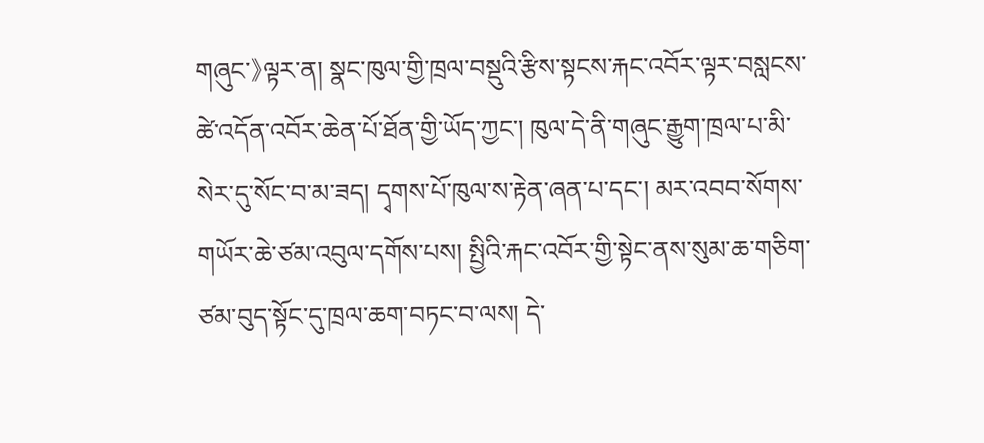གཞུང་》ལྟར་ན། སྣང་ཁུལ་གྱི་ཁྲལ་བསྡུའི་རྩིས་སྟངས་རྐང་འབོར་ལྟར་བསླངས་ཚེ་འདོན་འབོར་ཆེན་པོ་ཐོན་གྱི་ཡོད་ཀྱང་། ཁུལ་དེ་ནི་གཞུང་རྒྱུག་ཁྲལ་པ་མི་སེར་དུ་སོང་བ་མ་ཟད། དྭགས་པོ་ཁུལ་ས་རྟེན་ཞན་པ་དང་། མར་འབབ་སོགས་གཡོར་ཆེ་ཙམ་འབུལ་དགོས་པས། སྤྱིའི་རྐང་འབོར་གྱི་སྟེང་ནས་སུམ་ཆ་གཅིག་ཙམ་བུད་སྟོང་དུ་ཁྲལ་ཆག་བཏང་བ་ལས། དེ་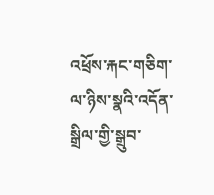འཕྲོས་རྐང་གཅིག་ལ་ཉིས་སྣའི་འདོན་སྒྲིལ་གྱི་སྒྲུབ་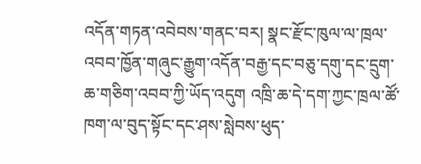འདོན་གཏན་འབེབས་གནང་བར། སྣང་རྫོང་ཁུལ་ལ་ཁྲལ་འབབ་ཁྱོན་གཞུང་རྒྱུག་འདོན་བརྒྱ་དང་བཅུ་དགུ་དང་དྲུག་ཆ་གཅིག་འབབ་ཀྱི་ཡོད་འདུག འཁྲི་ཆ་དེ་དག་ཀྱང་ཁྲལ་ཚོ་ཁག་ལ་བུད་སྟོང་དང་ཤས་སླེབས་ཕུད་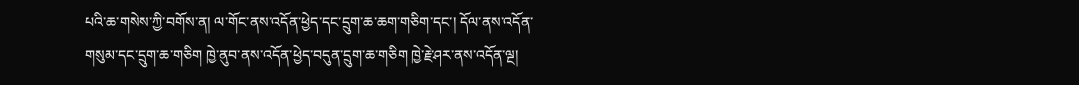པའི་ཆ་གསེས་ཀྱི་བགོས་ན། ལ་གོང་ནས་འདོན་ཕྱེད་དང་དྲུག་ཆ་ཆག་གཅིག་དང་། དོལ་ནས་འདོན་གསུམ་དང་དྲུག་ཆ་གཅིག ཁྱེ་ནུབ་ནས་འདོན་ཕྱེད་བདུན་དྲུག་ཆ་གཅིག ཁྱེ་རྗེ་ཤར་ནས་འདོན་ལྔ།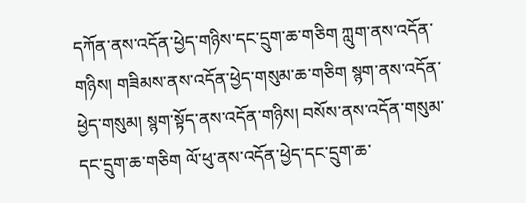དཀོན་ནས་འདོན་ཕྱེད་གཉིས་དང་དྲུག་ཆ་གཅིག ཀླུག་ནས་འདོན་གཉིས། གཟིམས་ནས་འདོན་ཕྱེད་གསུམ་ཆ་གཅིག སྙག་ནས་འདོན་ཕྱེད་གསུམ། སྙག་སྟོད་ནས་འདོན་གཉིས། བསོས་ནས་འདོན་གསུམ་དང་དྲུག་ཆ་གཅིག ལོ་ཕུ་ནས་འདོན་ཕྱེད་དང་དྲུག་ཆ་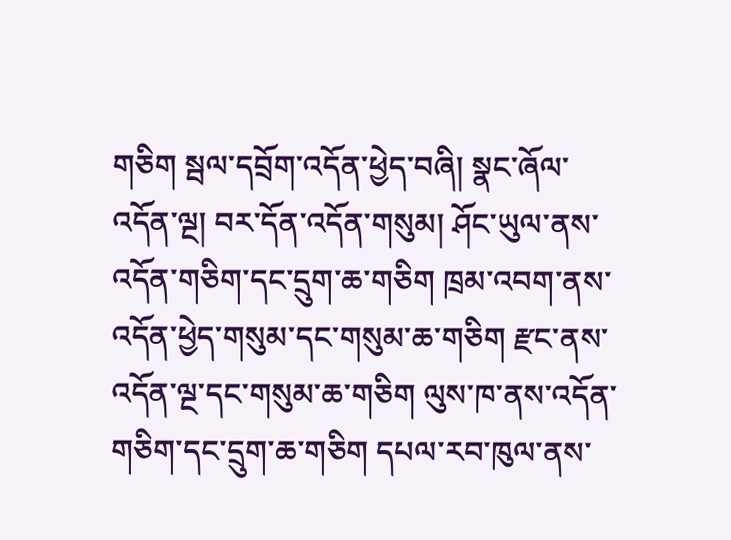གཅིག སྦལ་དབྲོག་འདོན་ཕྱེད་བཞི། སྣང་ཞོལ་འདོན་ལྔ། བར་དོན་འདོན་གསུམ། ཤོང་ཡུལ་ནས་འདོན་གཅིག་དང་དྲུག་ཆ་གཅིག ཁྲམ་འབག་ནས་འདོན་ཕྱེད་གསུམ་དང་གསུམ་ཆ་གཅིག རྫང་ནས་འདོན་ལྔ་དང་གསུམ་ཆ་གཅིག ལུས་ཁ་ནས་འདོན་གཅིག་དང་དྲུག་ཆ་གཅིག དཔལ་རབ་ཁུལ་ནས་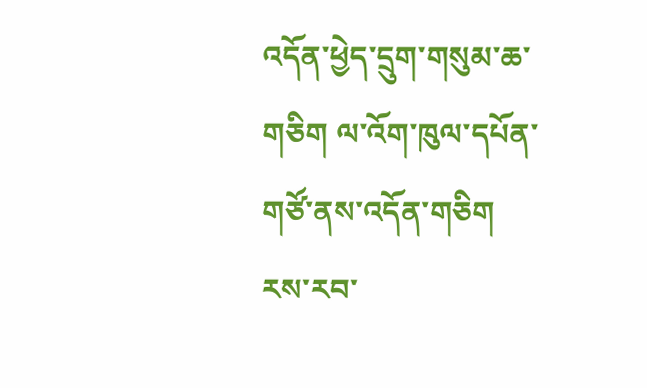འདོན་ཕྱེད་དྲུག་གསུམ་ཆ་གཅིག ལ་འོག་ཁུལ་དཔོན་གཙོ་ནས་འདོན་གཅིག རས་རབ་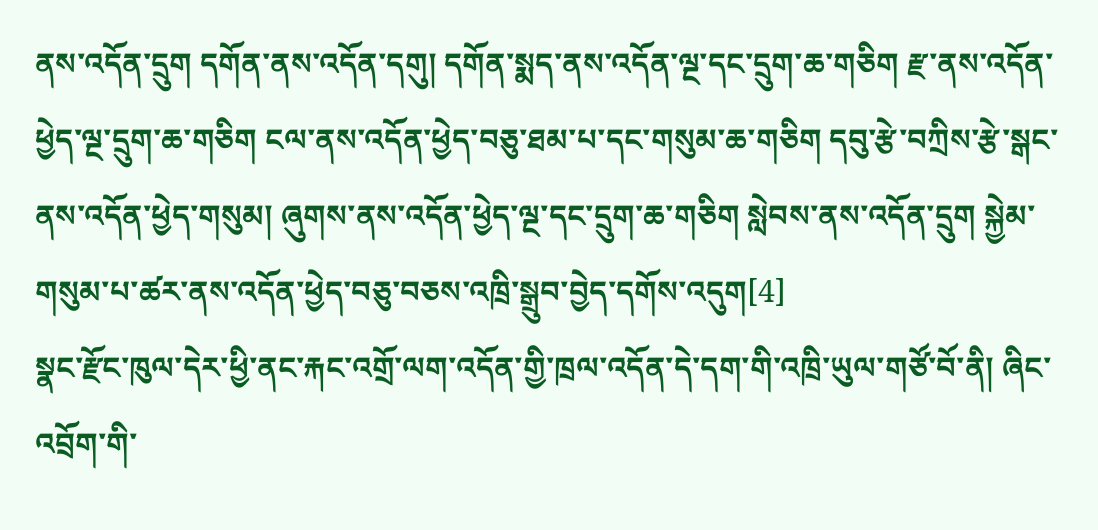ནས་འདོན་དྲུག དགོན་ནས་འདོན་དགུ། དགོན་སྨད་ནས་འདོན་ལྔ་དང་དྲུག་ཆ་གཅིག རྫ་ནས་འདོན་ཕྱེད་ལྔ་དྲུག་ཆ་གཅིག ངལ་ནས་འདོན་ཕྱེད་བཅུ་ཐམ་པ་དང་གསུམ་ཆ་གཅིག དབུ་རྩེ་བཀྲིས་རྩེ་སྒང་ནས་འདོན་ཕྱེད་གསུམ། ཞུགས་ནས་འདོན་ཕྱེད་ལྔ་དང་དྲུག་ཆ་གཅིག སླེབས་ནས་འདོན་དྲུག སྐྱེམ་གསུམ་པ་ཚར་ནས་འདོན་ཕྱེད་བཅུ་བཅས་འཁྲི་སྒྲུབ་བྱེད་དགོས་འདུག[4]
སྣང་རྫོང་ཁུལ་དེར་ཕྱི་ནང་རྐང་འགྲོ་ལག་འདོན་གྱི་ཁྲལ་འདོན་དེ་དག་གི་འཁྲི་ཡུལ་གཙོ་བོ་ནི། ཞིང་འབྲོག་གི་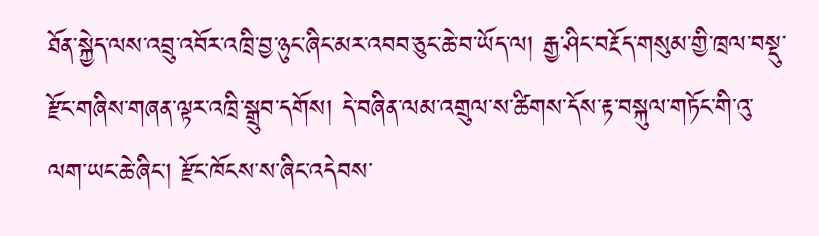ཐོན་སྐྱེད་ལས་འབྲུ་འབོར་འཁྲི་བྱ་ཉུང་ཞིང་མར་འབབ་ཅུང་ཆེ་བ་ཡོད་ལ། རྒྱ་ཤིང་བརྔོད་གསུམ་གྱི་ཁྲལ་བསྡུ་རྫོང་གཞིས་གཞན་ལྟར་འཁྲི་སྒྲུབ་དགོས། དེ་བཞིན་ལམ་འགྲུལ་ས་ཚིགས་དོས་རྟ་བསྐུལ་གཏོང་གི་འུ་ལག་ཡང་ཆེ་ཞིང་། རྫོང་ཁོངས་ས་ཞིང་འདེབས་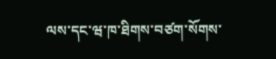ལས་དང་ཝ་ཁ་ཐིགས་བཙག་སོགས་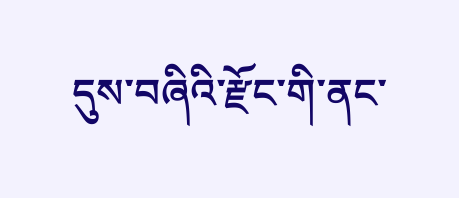དུས་བཞིའི་རྫོང་གི་ནང་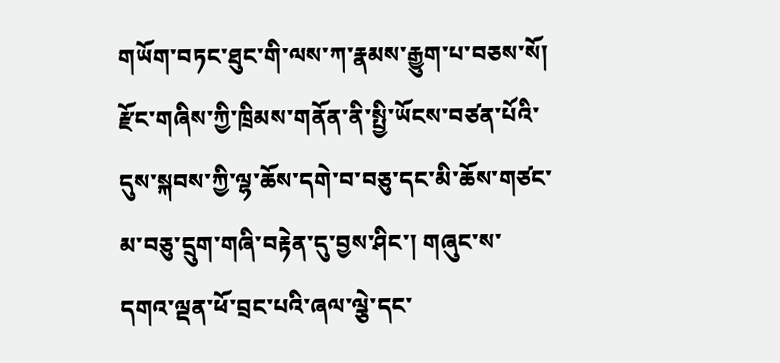གཡོག་བཏང་ཐུང་གི་ལས་ཀ་རྣམས་རྒྱུག་པ་བཅས་སོ། རྫོང་གཞིས་ཀྱི་ཁྲིམས་གནོན་ནི་སྤྱི་ཡོངས་བཙན་པོའི་དུས་སྐབས་ཀྱི་ལྷ་ཆོས་དགེ་བ་བཅུ་དང་མི་ཆོས་གཙང་མ་བཅུ་དྲུག་གཞི་བརྟེན་དུ་བྱས་ཤིང་། གཞུང་ས་དགའ་ལྡན་ཕོ་བྲང་པའི་ཞལ་ལྕེ་དང་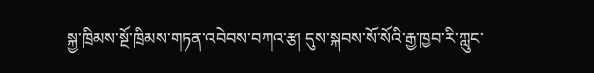སྐྱ་ཁྲིམས་སྔོ་ཁྲིམས་གཏན་འབེབས་བཀའ་རྩ། དུས་སྐབས་སོ་སོའི་རྒྱ་ཁྱབ་རི་ཀླུང་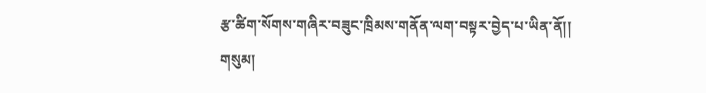རྩ་ཚིག་སོགས་གཞིར་བཟུང་ཁྲིམས་གནོན་ལག་བསྟར་བྱེད་པ་ཡིན་ནོ།།
གསུམ།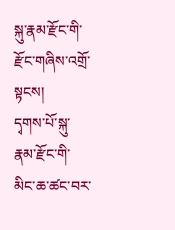སྐུ་རྣམ་རྫོང་གི་རྫོང་གཞིས་འགྲོ་སྟངས།
དྭགས་པོ་སྐུ་རྣམ་རྫོང་གི་མིང་ཆ་ཚང་བར་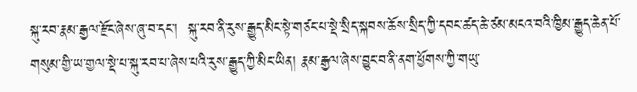སྐུ་རབ་རྣམ་རྒྱལ་རྫོང་ཞེས་ཞུ་བ་དང་།  སྐུ་རབ་ནི་རུས་རྒྱུད་མིང་སྟེ་གཙང་པ་སྡེ་སྲིད་སྐབས་ཆོས་སྲིད་ཀྱི་དབང་ཚད་ཆེ་ཙམ་མངའ་བའི་ཁྱིམ་རྒྱུད་ཆེན་པོ་གསུམ་གྱི་ཡ་གྱལ་སྡེ་པ་སྐུ་རབ་པ་ཞེས་པའི་རུས་རྒྱུད་ཀྱི་མིང་ཡིན། རྣམ་རྒྱལ་ཞེས་བྱུང་བ་ནི་ནག་ཕྱོགས་ཀྱི་གཡུ་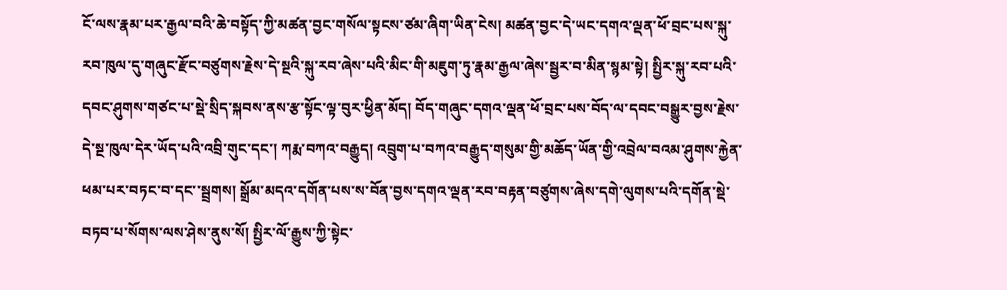ངོ་ལས་རྣམ་པར་རྒྱལ་བའི་ཆེ་བསྟོད་ཀྱི་མཚན་བྱང་གསོལ་སྟངས་ཙམ་ཞིག་ཡིན་ངེས། མཚན་བྱང་དེ་ཡང་དགའ་ལྡན་ཕོ་བྲང་པས་སྐུ་རབ་ཁུལ་དུ་གཞུང་རྫོང་བཙུགས་རྗེས་དེ་སྔའི་སྐུ་རབ་ཞེས་པའི་མིང་གི་མཇུག་ཏུ་རྣམ་རྒྱལ་ཞེས་སྦྱར་བ་མིན་སྙམ་སྟེ། སྤྱིར་སྐུ་རབ་པའི་དབང་ཤུགས་གཙང་པ་སྡེ་སྲིད་སྐབས་ནས་རྩ་སྟོང་ལྟ་བུར་ཕྱིན་མོད། བོད་གཞུང་དགའ་ལྡན་ཕོ་བྲང་པས་བོད་ལ་དབང་བསྒྱུར་བྱས་རྗེས་དེ་སྔ་ཁུལ་དེར་ཡོད་པའི་འབྲི་གུང་དང་། ཀརྨ་བཀའ་བརྒྱུད། འབྲུག་པ་བཀའ་བརྒྱུད་གསུམ་གྱི་མཆོད་ཡོན་གྱི་འབྲེལ་བའམ་ཤུགས་རྐྱེན་ཕམ་པར་བཏང་བ་དང་་སྦྲགས། སྒྲོམ་མདའ་དགོན་པས་ས་བོན་བྱས་དགའ་ལྡན་རབ་བརྟན་བཙུགས་ཞེས་དགེ་ལུགས་པའི་དགོན་སྡེ་བཏབ་པ་སོགས་ལས་ཤེས་ནུས་སོ། སྤྱིར་ལོ་རྒྱུས་ཀྱི་སྟེང་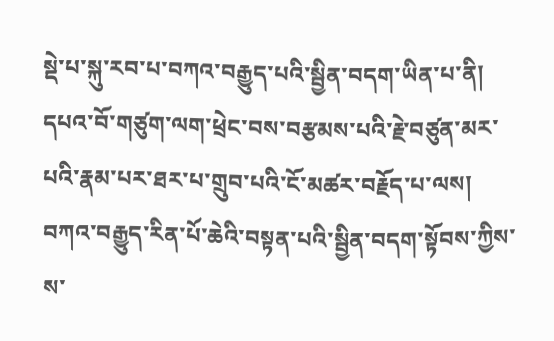སྡེ་པ་སྐུ་རབ་པ་བཀའ་བརྒྱུད་པའི་སྦྱིན་བདག་ཡིན་པ་ནི། དཔའ་བོ་གཙུག་ལག་ཕྲེང་བས་བརྩམས་པའི་རྗེ་བཙུན་མར་པའི་རྣམ་པར་ཐར་པ་གྲུབ་པའི་ངོ་མཚར་བརྗོད་པ་ལས། བཀའ་བརྒྱུད་རིན་པོ་ཆེའི་བསྟན་པའི་སྦྱིན་བདག་སྟོབས་ཀྱིས་ས་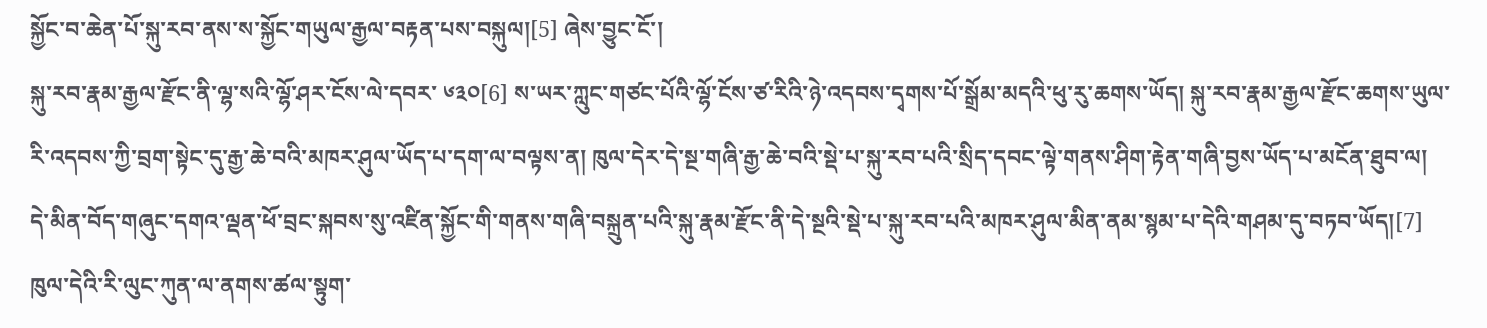སྐྱོང་བ་ཆེན་པོ་སྐུ་རབ་ནས་ས་སྐྱོང་གཡུལ་རྒྱལ་བརྟན་པས་བསྐུལ།[5] ཞེས་བྱུང་ངོ་།
སྐུ་རབ་རྣམ་རྒྱལ་རྫོང་ནི་ལྷ་སའི་ལྷོ་ཤར་ངོས་ལེ་དབར་ ༦༣༠[6] ས་ཡར་ཀླུང་གཙང་པོའི་ལྷོ་ངོས་ཙ་རིའི་ཉེ་འདབས་དྭགས་པོ་སྒྲོམ་མདའི་ཕུ་རུ་ཆགས་ཡོད། སྐུ་རབ་རྣམ་རྒྱལ་རྫོང་ཆགས་ཡུལ་རི་འདབས་ཀྱི་བྲག་སྟེང་དུ་རྒྱ་ཆེ་བའི་མཁར་ཤུལ་ཡོད་པ་དག་ལ་བལྟས་ན། ཁུལ་དེར་དེ་སྔ་གཞི་རྒྱ་ཆེ་བའི་སྡེ་པ་སྐུ་རབ་པའི་སྲིད་དབང་ལྟེ་གནས་ཤིག་རྟེན་གཞི་བྱས་ཡོད་པ་མངོན་ཐུབ་ལ། དེ་མིན་བོད་གཞུང་དགའ་ལྡན་ཕོ་བྲང་སྐབས་སུ་འཛིན་སྐྱོང་གི་གནས་གཞི་བསྐྲུན་པའི་སྐུ་རྣམ་རྫོང་ནི་དེ་སྔའི་སྡེ་པ་སྐུ་རབ་པའི་མཁར་ཤུལ་མིན་ནམ་སྙམ་པ་དེའི་གཤམ་དུ་བཏབ་ཡོད།[7] ཁུལ་དེའི་རི་ལུང་ཀུན་ལ་ནགས་ཚལ་སྟུག་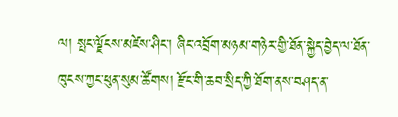ལ། སྤང་ལྗོངས་མཛེས་ཤིང་། ཞིང་འབྲོག་མཉམ་གཉེར་གྱི་ཐོན་སྐྱེད་བྱེད་ལ་ཐོན་ཁུངས་ཀྱང་ཕུན་སུམ་ཚོགས། རྫོང་གི་ཆབ་སྲིད་ཀྱི་ཐོག་ནས་བཤད་ན་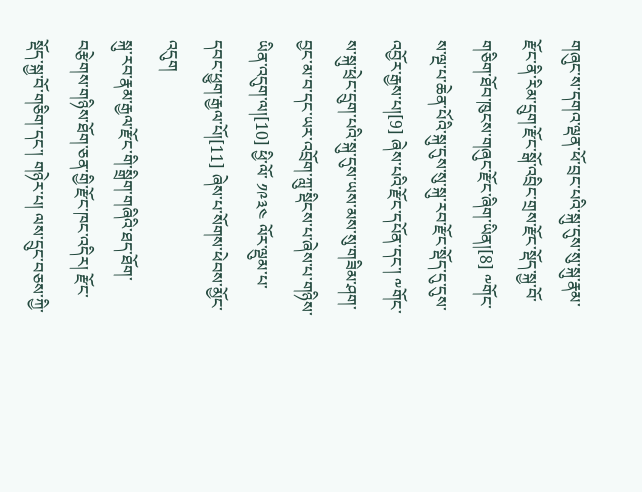གཞུང་ས་དགའ་ལྡན་ཕོ་བྲང་པའི་སྐུ་དུས་སུ་སྐུ་རྣམ་རྫོང་ནི་རིམ་དྲུག་རྫོང་སྒོ་འབྲིང་གྲས་རྫོང་སྡོད་སྐྱ་བོ་གཅིག་ཐོབ་ཁུངས་གཞུང་རྫོང་ཞིག་ཡིན།[8] ༸གོང་ས་ལྔ་པ་ཆེན་པོའི་སྐུ་དུས་སུ་སྐུ་རབ་རྫོང་སྡོད་དུ་དུས་འབྱོར་རྒྱས་པ།[9] ཞེས་པའི་རྫོང་དཔོན་དང་། ༸གོང་ས་སྐུ་ཕྲེང་དྲུག་པའི་སྐུ་དུས་ཡས་མས་སུ་གཟིམ་ཤག་བྱང་མ་བ་དང་ཡར་འབྲོག་ཀླུ་སྡིངས་པ་ཞེས་པ་གཉིས་ཡིན་འདུག་ལ།[10] ཕྱི་ལོ་ ༡༩༣༤ ལོར་ལྡུམ་པ་དབང་ཕྱུག་རྒྱལ་པོ།[11] ཞེས་པ་སོགས་ཕེབས་མྱོང་འདུག
སྐུ་རབ་རྣམ་རྒྱལ་རྫོང་གི་སྒྲིག་གཞིའི་ཐད་ཐོག་བརྩེགས་གཉིས་ཐོག་ཅན་གྱི་རྫོང་ཁང་འདིར། རྫོང་སྡོད་སྐྱ་བོ་གཅིག་དང་། གཉེར་པ། ལས་དྲུང་བཅས་ཀྱི་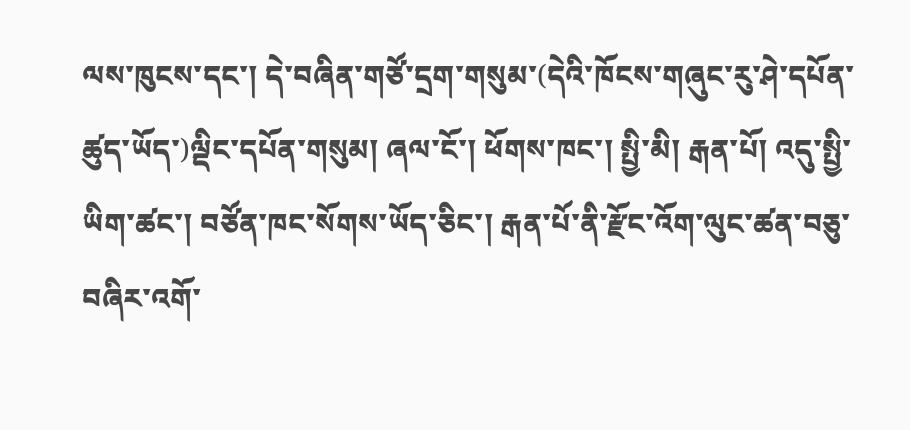ལས་ཁུངས་དང་། དེ་བཞིན་གཙོ་དྲག་གསུམ་(དེའི་ཁོངས་གཞུང་རུ་ཤེ་དཔོན་ཚུད་ཡོད་)ལྡིང་དཔོན་གསུམ། ཞལ་ངོ་། ཕོགས་ཁང་། སྤྱི་མི། རྒན་པོ། འདུ་སྤྱི་ཡིག་ཚང་། བཙོན་ཁང་སོགས་ཡོད་ཅིང་། རྒན་པོ་ནི་རྫོང་འོག་ལུང་ཚན་བཅུ་བཞིར་འགོ་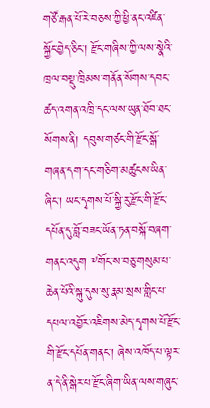གཙོ་རྒན་པོ་རེ་བཅས་ཀྱི་ཕྱི་ནང་འཛིན་སྐྱོང་བྱེད་ཅིང་། རྫོང་གཞིས་ཀྱི་ལས་སྣེའི་ཁྲལ་བསྡུ་ཁྲིམས་གནོན་སོགས་དབང་ཚད་འགན་འཁྲི་དང་ལས་ཡུན་ཐོབ་ཐང་སོགས་ནི། དབུས་གཙང་གི་རྫོང་སྒོ་གཞན་དག་དང་གཅིག་མཚུངས་ཡིན་ཞིང་། ཡང་དྭགས་པོ་སྐྱི་རུ་རྫོང་གི་རྫོང་དཔོན་དུ་བློ་བཟང་ཡོན་ཏན་བསྐོ་བཞག་གནང་འདུག ༸གོང་ས་བཅུ་གསུམ་པ་ཆེན་པོའི་སྐུ་དུས་སུ་རྣམ་སྲས་གླིང་པ་དཔལ་འབྱོར་འཇིགས་མེད་དྭགས་པོ་རྫོང་གི་རྫོང་དཔོན་གནང་། ཞེས་འཁོད་པ་ལྟར་ན་དེ་ནི་སྒེར་པ་རྫོང་ཞིག་ཡིན་ལས་གཞུང་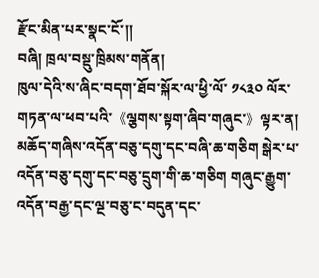རྫོང་མིན་པར་སྣང་ངོ་།།
བཞི། ཁྲལ་བསྡུ་ཁྲིམས་གནོན།
ཁུལ་དེའི་ས་ཞིང་བདག་ཐོབ་སྐོར་ལ་ཕྱི་ལོ་ ༡༨༣༠ ལོར་གཏན་ལ་ཕབ་པའི་《ལྕགས་སྟག་ཞིབ་གཞུང་》ལྟར་ན། མཆོད་གཞིས་འདོན་བཅུ་དགུ་དང་བཞི་ཆ་གཅིག སྒེར་པ་འདོན་བཅུ་དགུ་དང་བཅུ་དྲུག་གི་ཆ་གཅིག གཞུང་རྒྱུག་འདོན་བརྒྱ་དང་ལྔ་བཅུ་ང་བདུན་དང་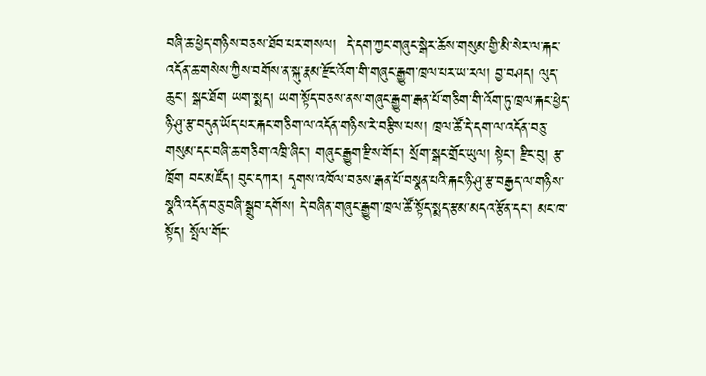བཞི་ཆ་ཕྱེད་གཉིས་བཅས་ཐོབ་པར་གསལ།  དེ་དག་ཀྱང་གཞུང་སྒེར་ཆོས་གསུམ་གྱི་མི་སེར་ལ་རྐང་འདོན་ཆ་གསེས་ཀྱིས་བགོས་ན་སྐུ་རྣམ་རྫོང་འོག་གི་གཞུང་རྒྱུག་ཁྲལ་པར་ཡ་རལ། བྱ་བཤད། ལུད་ཆུང་། སྒང་ཐོག ཡག་སྨད། ཡག་སྟོད་བཅས་ནས་གཞུང་རྒྱུག་རྒན་པོ་གཅིག་གི་འོག་ཏུ་ཁྲལ་རྐང་ཕྱེད་ཉི་ཤུ་རྩ་བདུན་ཡོད་པར་རྐང་གཅིག་ལ་འདོན་གཉིས་རེ་བརྩིས་པས། ཁྲལ་ཚོ་དེ་དག་ལ་འདོན་བཅུ་གསུམ་དང་བཞི་ཆ་གཅིག་འཁྲི་ཞིང་། གཞུང་རྒྱུག་རྫིས་གོང་། སྲོག་སྒང་གྲོང་ཡུལ། སྟེང་། རྫིང་བུ། རྩ་ཁྲོག བང་མཛོད། བུང་དཀར། དྭགས་འཁོལ་བཅས་རྒན་པོ་བསྣན་པའི་རྐང་ཉི་ཤུ་རྩ་བརྒྱད་ལ་གཉིས་སྣའི་འདོན་བཅུ་བཞི་སྒྲུབ་དགོས། དེ་བཞིན་གཞུང་རྒྱུག་ཁྲལ་ཚོ་སྟོད་སྨད་རྩམ་མདའ་རྩོན་དང་། མང་ཁ་སྟོད། སྤོལ་གོང་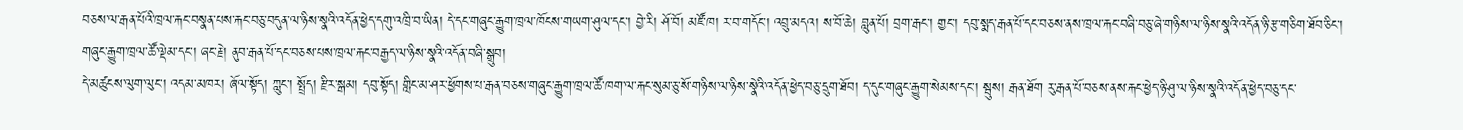བཅས་ལ་རྒན་པོའི་ཁྲལ་རྐང་བསྣན་པས་རྐང་བཅུ་བདུན་ལ་ཉིས་སྣའི་འདོན་ཕྱེད་དགུ་འཁྲི་བ་ཡིན། དེ་དང་གཞུང་རྒྱུག་ཁྲལ་ཁོངས་གཡག་ཤུལ་དང་། བྱེ་རི། ཤོ་བོ། མཛོ་ཁ། ར་བ་གདོང་། འབྲུ་མདའ། ས་བོ་ཆེ། བླུན་པོ། བྲག་རྒང་། གྱང་། དབུ་སྨད་རྒན་པོ་དང་བཅས་ནས་ཁྲལ་རྐང་བཞི་བཅུ་ཞེ་གཉིས་ལ་ཉིས་སྣའི་འདོན་ཉི་རྩ་གཅིག་ཐོབ་ཅིང་། གཞུང་རྒྱུག་ཁྲལ་ཚོ་ལྡེམ་དང་། ཞང་རྗེ། ནུབ་རྒན་པོ་དང་བཅས་པས་ཁྲལ་རྐང་བརྒྱད་ལ་ཉིས་སྣའི་འདོན་བཞི་སྒྲུབ།
དེ་མཚུངས་ལུག་ལུང་། འདམ་མཁར། ཞོལ་སྟོད། ཀླུང་། སྤྲོད། རྫིར་སྒམ། དབུ་སྟོད། གླིང་མ་ཤར་ཕྱོགས་པ་རྒན་བཅས་གཞུང་རྒྱུག་ཁྲལ་ཚོ་ཁག་ལ་རྐང་སུམ་ཅུ་སོ་གཉིས་ལ་ཉིས་སྣེའི་འདོན་ཕྱེད་བཅུ་དྲུག་ཐོབ། ད་དུང་གཞུང་རྒྱུག་སེམས་དང་། སྦུས། རྒན་ཐོག རུ་རྒན་པོ་བཅས་ནས་རྐང་ཕྱེད་ཉི་ཤུ་ལ་ཉིས་སྣའི་འདོན་ཕྱེད་བཅུ་དང་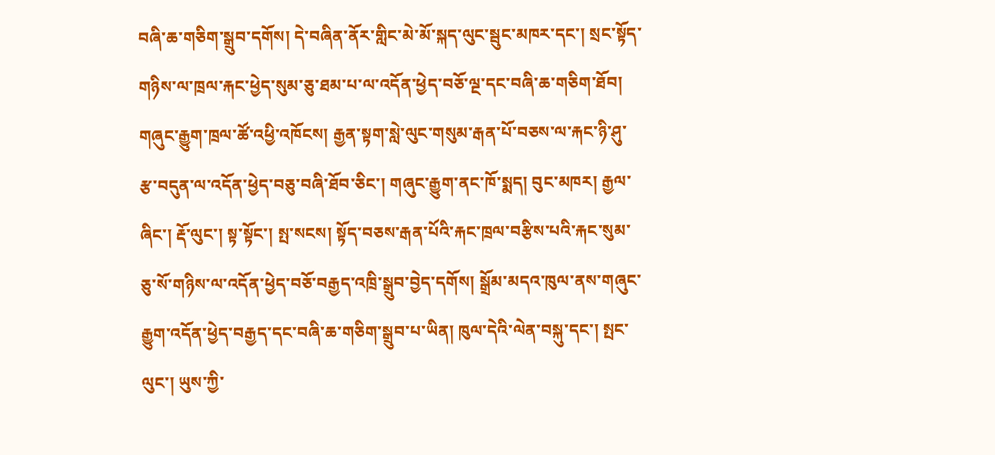བཞི་ཆ་གཅིག་སྒྲུབ་དགོས། དེ་བཞིན་ནོར་གླིང་མེ་མོ་སྐད་ལུང་སྦུང་མཁར་དང་། སྲང་སྟོད་གཉིས་ལ་ཁྲལ་རྐང་ཕྱེད་སུམ་ཅུ་ཐམ་པ་ལ་འདོན་ཕྱེད་བཅོ་ལྔ་དང་བཞི་ཆ་གཅིག་ཐོབ། གཞུང་རྒྱུག་ཁྲལ་ཚོ་འཕྱི་འཁོངས། རྒྱན་སྟག་སླེ་ལུང་གསུམ་རྒན་པོ་བཅས་ལ་རྐང་ཉི་ཤུ་རྩ་བདུན་ལ་འདོན་ཕྱེད་བཅུ་བཞི་ཐོབ་ཅིང་། གཞུང་རྒྱུག་ནང་ཁོ་སྨད། བུང་མཁར། རྒྱལ་ཞིང་། རྡོ་ལུང་། སྟ་སྟོང་། སྤ་སངས། སྟོད་བཅས་རྒན་པོའི་རྐང་ཁྲལ་བརྩིས་པའི་རྐང་སུམ་ཅུ་སོ་གཉིས་ལ་འདོན་ཕྱེད་བཅོ་བརྒྱད་འཁྲི་སྒྲུབ་བྱེད་དགོས། སྒྲོམ་མདའ་ཁུལ་ནས་གཞུང་རྒྱུག་འདོན་ཕྱེད་བརྒྱད་དང་བཞི་ཆ་གཅིག་སྒྲུབ་པ་ཡིན། ཁུལ་དེའི་ལེན་བསྐུ་དང་། སྤང་ལུང་། ཡུས་ཀྱི་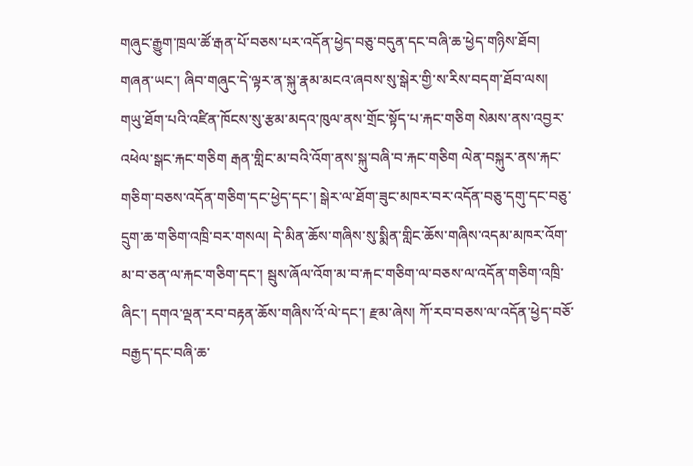གཞུང་རྒྱུག་ཁྲལ་ཚོ་རྒན་པོ་བཅས་པར་འདོན་ཕྱེད་བཅུ་བདུན་དང་བཞི་ཆ་ཕྱེད་གཉིས་ཐོབ། གཞན་ཡང་། ཞིབ་གཞུང་དེ་ལྟར་ན་སྐུ་རྣམ་མངའ་ཞབས་སུ་སྒེར་གྱི་ས་རིས་བདག་ཐོབ་ལས། གཡུ་ཐོག་པའི་འཛིན་ཁོངས་སུ་རྩམ་མདའ་ཁུལ་ནས་གྲོང་སྟོད་པ་རྐང་གཅིག སེམས་ནས་འབྱར་འཕེལ་སྒང་རྐང་གཅིག རྒན་གླིང་མ་བའི་འོག་ནས་སྐུ་བཞི་བ་རྐང་གཅིག ལེན་བསྐུར་ནས་རྐང་གཅིག་བཅས་འདོན་གཅིག་དང་ཕྱེད་དང་། སྒེར་ལ་ཐོག་ཟུང་མཁར་བར་འདོན་བཅུ་དགུ་དང་བཅུ་དྲུག་ཆ་གཅིག་འཁྲི་བར་གསལ། དེ་མིན་ཆོས་གཞིས་སུ་སྨིན་གླིང་ཆོས་གཞིས་འདམ་མཁར་འོག་མ་བ་ཅན་ལ་རྐང་གཅིག་དང་། སྦུས་ཞོལ་འོག་མ་བ་རྐང་གཅིག་ལ་བཅས་ལ་འདོན་གཅིག་འཁྲི་ཞིང་། དགའ་ལྡན་རབ་བརྟན་ཆོས་གཞིས་འོ་ལེ་དང་། རྫམ་ཞེས། ཀོ་རབ་བཅས་ལ་འདོན་ཕྱེད་བཅོ་བརྒྱད་དང་བཞི་ཆ་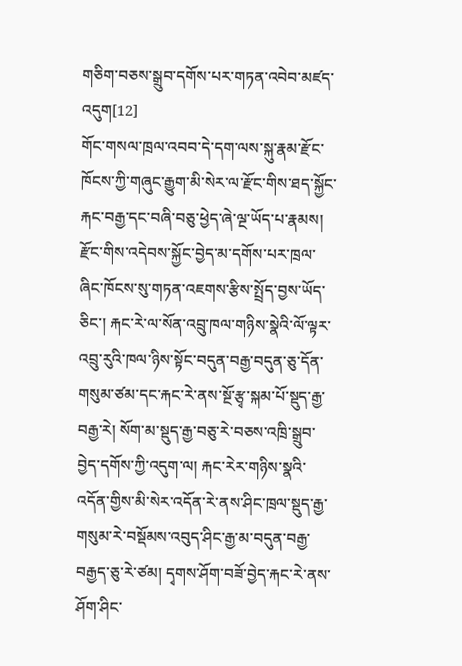གཅིག་བཅས་སྒྲུབ་དགོས་པར་གཏན་འབེབ་མཛད་འདུག[12]
གོང་གསལ་ཁྲལ་འབབ་དེ་དག་ལས་སྐུ་རྣམ་རྫོང་ཁོངས་ཀྱི་གཞུང་རྒྱུག་མི་སེར་ལ་རྫོང་གིས་ཐད་སྐྱོང་རྐང་བརྒྱ་དང་བཞི་བཅུ་ཕྱེད་ཞེ་ལྔ་ཡོད་པ་རྣམས། རྫོང་གིས་འདེབས་སྐྱོང་བྱེད་མ་དགོས་པར་ཁྲལ་ཞིང་ཁོངས་སུ་གཏན་འཇགས་རྩིས་སྤྲོད་བྱས་ཡོད་ཅིང་། རྐང་རེ་ལ་སོན་འབྲུ་ཁལ་གཉིས་སྣེའི་ལོ་ལྟར་འབྲུ་རུའི་ཁལ་ཉིས་སྟོང་བདུན་བརྒྱ་བདུན་ཅུ་དོན་གསུམ་ཙམ་དང་རྐང་རེ་ནས་སྔོ་རྩྭ་སྐམ་པོ་སྡུད་རྒྱ་བརྒྱ་རེ། སོག་མ་སྡུད་རྒྱ་བཅུ་རེ་བཅས་འཁྲི་སྒྲུབ་བྱེད་དགོས་ཀྱི་འདུག་ལ། རྐང་རེར་གཉིས་སྣའི་འདོན་གྱིས་མི་སེར་འདོན་རེ་ནས་ཤིང་ཁྲལ་སྡུད་རྒྱ་གསུམ་རེ་བསྡོམས་འབུད་ཤིང་རྒྱ་མ་བདུན་བརྒྱ་བརྒྱད་ཅུ་རེ་ཙམ། དྭགས་ཤོག་བཟོ་བྱེད་རྐང་རེ་ནས་ཤོག་ཤིང་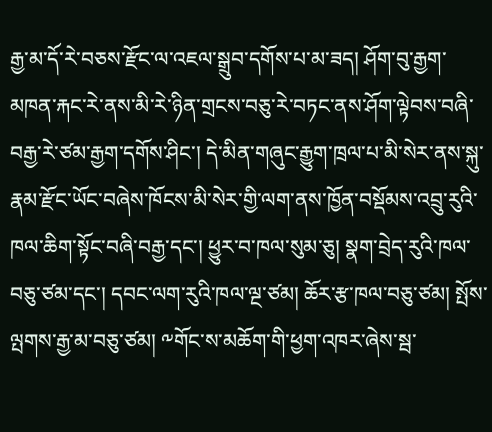རྒྱ་མ་དོ་རེ་བཅས་རྫོང་ལ་འཇལ་སྒྲུབ་དགོས་པ་མ་ཟད། ཤོག་བུ་རྒྱག་མཁན་རྐང་རེ་ནས་མི་རེ་ཉིན་གྲངས་བཅུ་རེ་བཏང་ནས་ཤོག་ལྟེབས་བཞི་བརྒྱ་རེ་ཙམ་རྒྱག་དགོས་ཤིང་། དེ་མིན་གཞུང་རྒྱུག་ཁྲལ་པ་མི་སེར་ནས་སྐུ་རྣམ་རྫོང་ཡོང་བཞེས་ཁོངས་མི་སེར་གྱི་ལག་ནས་ཁྱོན་བསྡོམས་འབྲུ་རུའི་ཁལ་ཆིག་སྟོང་བཞི་བརྒྱ་དང་། ཕྱུར་བ་ཁལ་སུམ་ཅུ། སྣག་བྲེད་རུའི་ཁལ་བཅུ་ཙམ་དང་། དབང་ལག་རུའི་ཁལ་ལྔ་ཙམ། ཆོར་རྩ་ཁལ་བཅུ་ཙམ། སྤོས་ལྤགས་རྒྱ་མ་བཅུ་ཙམ། ༸གོང་ས་མཆོག་གི་ཕྱག་འཁར་ཞེས་སྦ་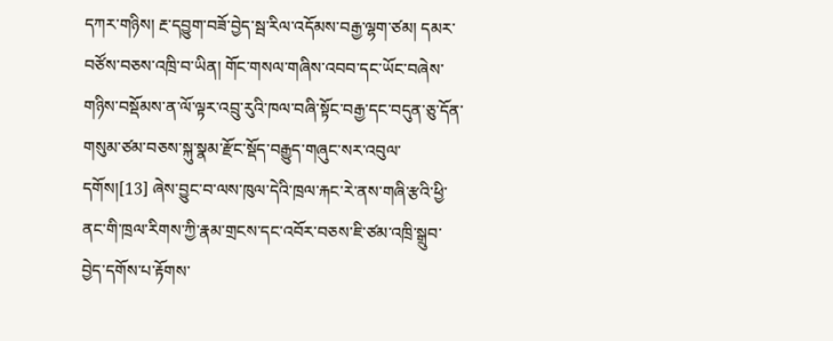དཀར་གཉིས། རྔ་དབྱུག་བཟོ་བྱེད་སྦ་རིལ་འདོམས་བརྒྱ་ལྷག་ཙམ། དམར་བཙོས་བཅས་འཁྲི་བ་ཡིན། གོང་གསལ་གཞིས་འབབ་དང་ཡོང་བཞེས་གཉིས་བསྡོམས་ན་ལོ་ལྟར་འབྲུ་རུའི་ཁལ་བཞི་སྟོང་བརྒྱ་དང་བདུན་ཅུ་དོན་གསུམ་ཙམ་བཅས་སྐུ་སྣམ་རྫོང་སྡོད་བརྒྱུད་གཞུང་སར་འབུལ་དགོས།[13] ཞེས་བྱུང་བ་ལས་ཁུལ་དེའི་ཁྲལ་རྐང་རེ་ནས་གཞི་རྩའི་ཕྱི་ནང་གི་ཁྲལ་རིགས་ཀྱི་རྣམ་གྲངས་དང་འབོར་བཅས་ཇི་ཙམ་འཁྲི་སྒྲུབ་བྱེད་དགོས་པ་རྟོགས་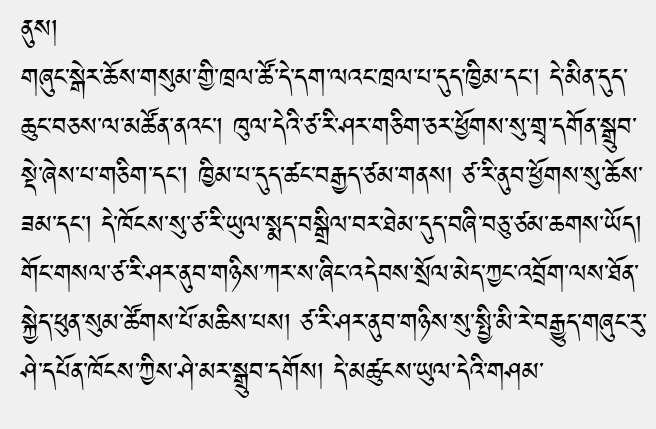ནུས།
གཞུང་སྒེར་ཆོས་གསུམ་གྱི་ཁྲལ་ཚོ་དེ་དག་ལའང་ཁྲལ་པ་དུད་ཁྱིམ་དང་། དེ་མིན་དུད་ཆུང་བཅས་ལ་མཚོན་ནའང་། ཁུལ་དེའི་ཙ་རི་ཤར་གཅིག་ཅར་ཕྱོགས་སུ་གྲྭ་དགོན་སྒྲུབ་སྡེ་ཞེས་པ་གཅིག་དང་། ཁྱིམ་པ་དུད་ཚང་བརྒྱད་ཙམ་གནས། ཙ་རི་ནུབ་ཕྱོགས་སུ་ཆོས་ཟམ་དང་། དེ་ཁོངས་སུ་ཙ་རི་ཡུལ་སྨད་བསྒྲིལ་བར་ཐེམ་དུད་བཞི་བཅུ་ཙམ་ཆགས་ཡོད། གོང་གསལ་ཙ་རི་ཤར་ནུབ་གཉིས་ཀར་ས་ཞིང་འདེབས་སྲོལ་མེད་ཀྱང་འབྲོག་ལས་ཐོན་སྐྱེད་ཕུན་སུམ་ཚོགས་པོ་མཆིས་པས། ཙ་རི་ཤར་ནུབ་གཉིས་སུ་སྤྱི་མི་རེ་བརྒྱུད་གཞུང་རུ་ཤེ་དཔོན་ཁོངས་ཀྱིས་ཤེ་མར་སྒྲུབ་དགོས། དེ་མཚུངས་ཡུལ་དེའི་གཤམ་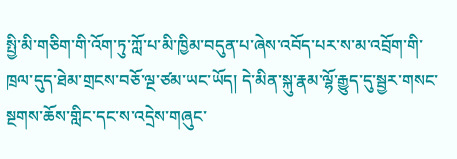སྤྱི་མི་གཅིག་གི་འོག་ཏུ་ཀློ་པ་མི་ཁྱིམ་བདུན་པ་ཞེས་འབོད་པར་ས་མ་འབྲོག་གི་ཁྲལ་དུད་ཐེམ་གྲངས་བཅོ་ལྔ་ཙམ་ཡང་ཡོད། དེ་མིན་སྐུ་རྣམ་ལྷོ་རྒྱུད་དུ་སྦྱར་གསང་སྔགས་ཆོས་གླིང་དང་ས་འདྲེས་གཞུང་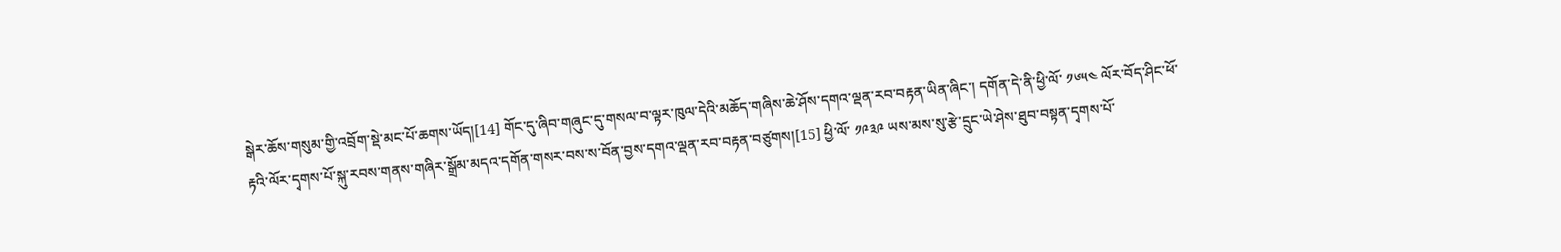སྒེར་ཆོས་གསུམ་གྱི་འབྲོག་སྡེ་མང་པོ་ཆགས་ཡོད།[14] གོང་དུ་ཞིབ་གཞུང་དུ་གསལ་བ་ལྟར་ཁུལ་དེའི་མཆོད་གཞིས་ཆེ་ཤོས་དགའ་ལྡན་རབ་བརྟན་ཡིན་ཞིང་། དགོན་དེ་ནི་ཕྱི་ལོ་ ༡༦༥༤ ལོར་བོད་ཤིང་ཕོ་རྟའི་ལོར་དྭགས་པོ་སྐུ་རབས་གནས་གཞིར་སྒྲོམ་མདའ་དགོན་གསར་བས་ས་བོན་བྱས་དགའ་ལྡན་རབ་བརྟན་བཙུགས།[15] ཕྱི་ལོ་ ༡༩༣༩ ཡས་མས་སུ་རྩེ་དྲུང་ཡེ་ཤེས་ཐུབ་བསྟན་དྭགས་པོ་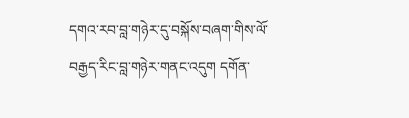དགའ་རབ་བླ་གཉེར་དུ་བསྐོས་བཞག་གིས་ལོ་བརྒྱད་རིང་བླ་གཉེར་གནང་འདུག དགོན་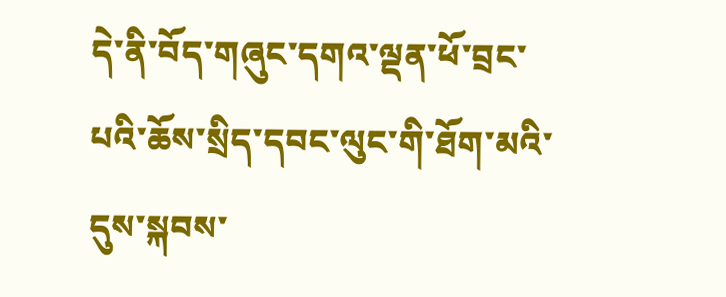དེ་ནི་བོད་གཞུང་དགའ་ལྡན་ཕོ་བྲང་པའི་ཆོས་སྲིད་དབང་ལུང་གི་ཐོག་མའི་དུས་སྐབས་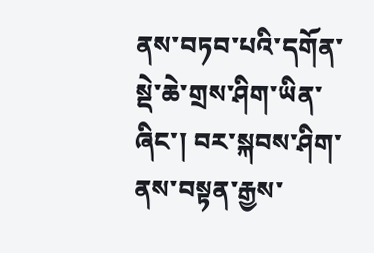ནས་བཏབ་པའི་དགོན་སྡེ་ཆེ་གྲས་ཤིག་ཡིན་ཞིང་། བར་སྐབས་ཤིག་ནས་བསྟན་རྒྱས་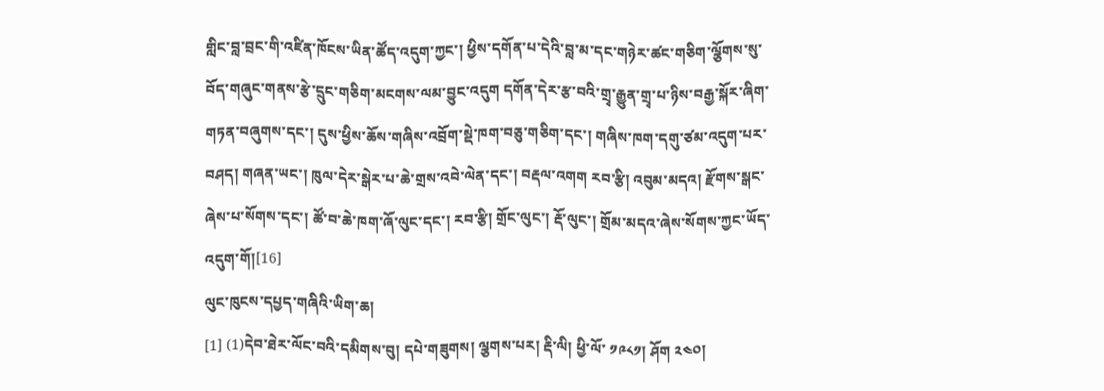གླིང་བླ་བྲང་གི་འཛིན་ཁོངས་ཡིན་ཚོད་འདུག་ཀྱང་། ཕྱིས་དགོན་པ་དེའི་བླ་མ་དང་གཉེར་ཚང་གཅིག་ལྕོགས་སུ་བོད་གཞུང་གནས་རྩེ་དྲུང་གཅིག་མངགས་ལམ་བྱུང་འདུག དགོན་དེར་རྩ་བའི་གྲྭ་རྒྱུན་གྲྭ་པ་ཉིས་བརྒྱ་སྐོར་ཞིག་གཏན་བཞུགས་དང་། དུས་ཕྱིས་ཆོས་གཞིས་འབྲོག་སྡེ་ཁག་བཅུ་གཅིག་དང་། གཞིས་ཁག་དགུ་ཙམ་འདུག་པར་བཤད། གཞན་ཡང་། ཁུལ་དེར་སྒེར་པ་ཆེ་གྲས་འབེ་ལེན་དང་། བརྡལ་འགག རབ་རྩི། འབུམ་མདའ། རྫོགས་སྒང་ཞེས་པ་སོགས་དང་། ཚོ་བ་ཆེ་ཁག་ཞོ་ལུང་དང་། རབ་རྩི། གྲོང་ལུང་། རྡོ་ལུང་། གྲོམ་མདའ་ཞེས་སོགས་ཀྱང་ཡོད་འདུག་གོ།[16]
ལུང་ཁུངས་དཔྱད་གཞིའི་ཡིག་ཆ།
[1] (1)དེབ་ཐེར་ལོང་བའི་དམིགས་བུ། དཔེ་གཟུགས། ལྕགས་པར། རྡི་ལི། ཕྱི་ལོ་ ༡༩༨༡། ཤོག ༢༤༠།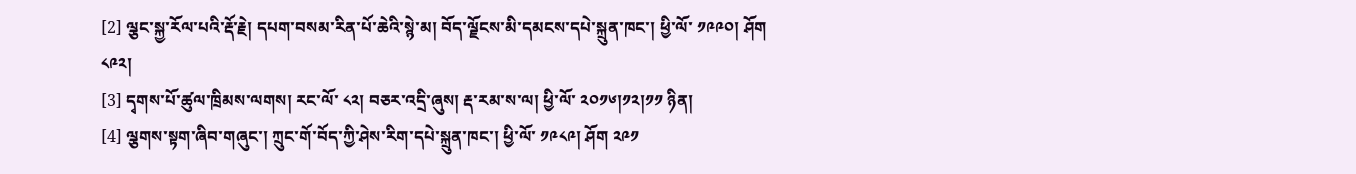[2] ལྕང་སྐྱ་རོལ་པའི་རྡོ་རྗེ། དཔག་བསམ་རིན་པོ་ཆེའི་སྙེ་མ། བོད་ལྗོངས་མི་དམངས་དཔེ་སྐྲུན་ཁང་། ཕྱི་ལོ་ ༡༩༩༠། ཤོག ༨༩༢།
[3] དྭགས་པོ་ཚུལ་ཁྲིམས་ལགས། རང་ལོ་ ༨༢། བཅར་འདྲི་ཞུས། རྡ་རམ་ས་ལ། ཕྱི་ལོ་ ༢༠༡༦།༡༢།༡༡ ཉིན།
[4] ལྕགས་སྟག་ཞིབ་གཞུང་། ཀྲུང་གོ་བོད་ཀྱི་ཤེས་རིག་དཔེ་སྐྲུན་ཁང་། ཕྱི་ལོ་ ༡༩༨༩། ཤོག ༢༩༡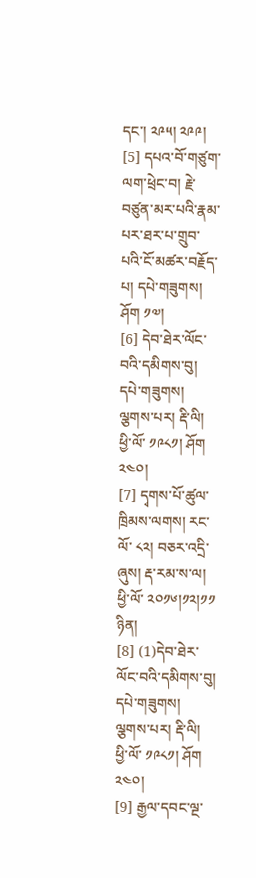དང་། ༢༩༥། ༢༩༩།
[5] དཔའ་བོ་གཙུག་ལག་ཕྲེང་བ། རྗེ་བཙུན་མར་པའི་རྣམ་པར་ཐར་པ་གྲུབ་པའི་ངོ་མཚར་བརྗོད་པ། དཔེ་གཟུགས། ཤོག ༡༧།
[6] དེབ་ཐེར་ལོང་བའི་དམིགས་བུ། དཔེ་གཟུགས། ལྕགས་པར། རྡི་ལི། ཕྱི་ལོ་ ༡༩༨༡། ཤོག ༢༤༠།
[7] དྭགས་པོ་ཚུལ་ཁྲིམས་ལགས། རང་ལོ་ ༨༢། བཅར་འདྲི་ཞུས། རྡ་རམ་ས་ལ། ཕྱི་ལོ་ ༢༠༡༦།༡༢།༡༡ ཉིན།
[8] (1)དེབ་ཐེར་ལོང་བའི་དམིགས་བུ། དཔེ་གཟུགས། ལྕགས་པར། རྡི་ལི། ཕྱི་ལོ་ ༡༩༨༡། ཤོག ༢༤༠།
[9] རྒྱལ་དབང་ལྔ་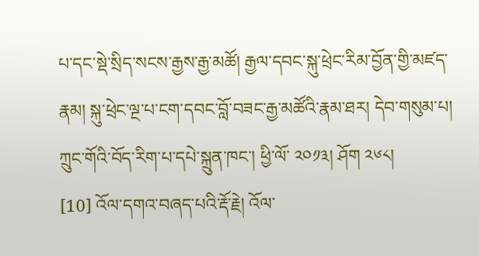པ་དང་སྡེ་སྲིད་སངས་རྒྱས་རྒྱ་མཚོ། རྒྱལ་དབང་སྐུ་ཕྲེང་རིམ་བྱོན་གྱི་མཛད་རྣམ། སྐུ་ཕྲེང་ལྔ་པ་ངག་དབང་བློ་བཟང་རྒྱ་མཚོའི་རྣམ་ཐར། དེབ་གསུམ་པ། ཀྲུང་གོའི་བོད་རིག་པ་དཔེ་སྐྲུན་ཁང་། ཕྱི་ལོ་ ༢༠༡༣། ཤོག ༢༦༨།
[10] འོལ་དགའ་བཞད་པའི་རྡོ་རྗེ། འོལ་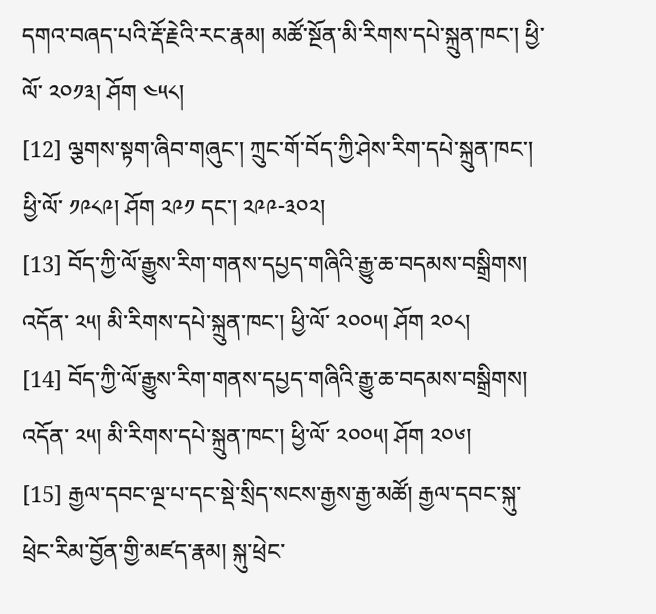དགའ་བཞད་པའི་རྡོ་རྗེའི་རང་རྣམ། མཚོ་སྔོན་མི་རིགས་དཔེ་སྐྲུན་ཁང་། ཕྱི་ལོ་ ༢༠༡༣། ཤོག ༤༥༨།
[12] ལྕགས་སྟག་ཞིབ་གཞུང་། ཀྲུང་གོ་བོད་ཀྱི་ཤེས་རིག་དཔེ་སྐྲུན་ཁང་། ཕྱི་ལོ་ ༡༩༨༩། ཤོག ༢༩༡ དང་། ༢༩༩-༣༠༢།
[13] བོད་ཀྱི་ལོ་རྒྱུས་རིག་གནས་དཔྱད་གཞིའི་རྒྱུ་ཆ་བདམས་བསྒྲིགས། འདོན་ ༢༥། མི་རིགས་དཔེ་སྐྲུན་ཁང་། ཕྱི་ལོ་ ༢༠༠༥། ཤོག ༢༠༨།
[14] བོད་ཀྱི་ལོ་རྒྱུས་རིག་གནས་དཔྱད་གཞིའི་རྒྱུ་ཆ་བདམས་བསྒྲིགས། འདོན་ ༢༥། མི་རིགས་དཔེ་སྐྲུན་ཁང་། ཕྱི་ལོ་ ༢༠༠༥། ཤོག ༢༠༦།
[15] རྒྱལ་དབང་ལྔ་པ་དང་སྡེ་སྲིད་སངས་རྒྱས་རྒྱ་མཚོ། རྒྱལ་དབང་སྐུ་ཕྲེང་རིམ་བྱོན་གྱི་མཛད་རྣམ། སྐུ་ཕྲེང་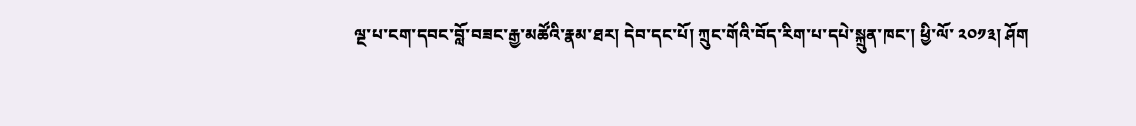ལྔ་པ་ངག་དབང་བློ་བཟང་རྒྱ་མཚོའི་རྣམ་ཐར། དེབ་དང་པོ། ཀྲུང་གོའི་བོད་རིག་པ་དཔེ་སྐྲུན་ཁང་། ཕྱི་ལོ་ ༢༠༡༣། ཤོག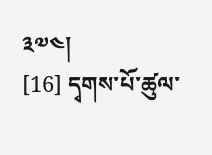༣༧༤།
[16] དྭགས་པོ་ཚུལ་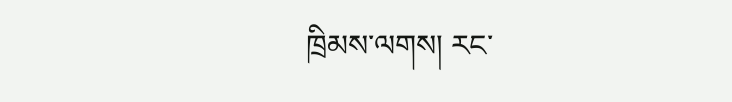ཁྲིམས་ལགས། རང་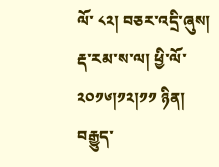ལོ་ ༨༢། བཅར་འདྲི་ཞུས། རྡ་རམ་ས་ལ། ཕྱི་ལོ་ ༢༠༡༦།༡༢།༡༡ ཉིན།
བརྒྱུད་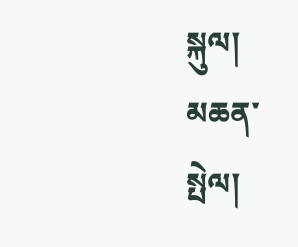སྐུལ།
མཆན་སྤེལ།